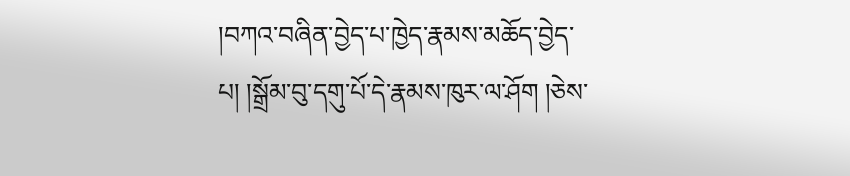།བཀའ་བཞིན་བྱེད་པ་ཁྱེད་རྣམས་མཆོད་བྱེད་པ། །སྒྲོམ་བུ་དགུ་པོ་དེ་རྣམས་ཁུར་ལ་ཤོག །ཅེས་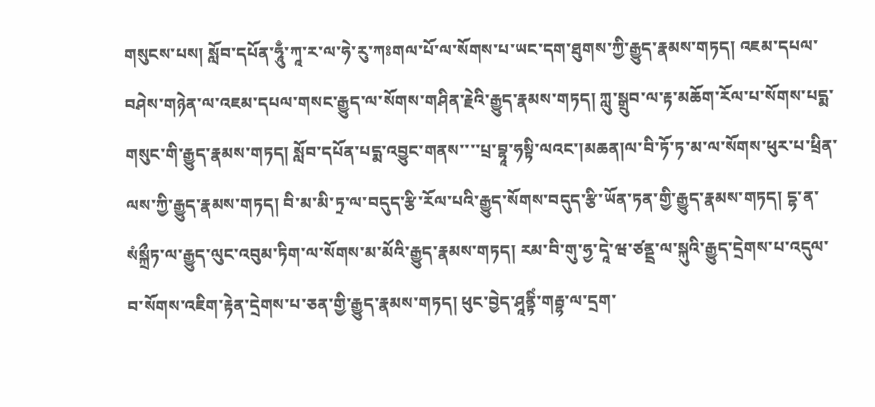གསུངས་པས། སློབ་དཔོན་ཧཱུྃ་ཀཱ་ར་ལ་ཧེ་རུ་ཀཿགལ་པོ་ལ་སོགས་པ་ཡང་དག་ཐུགས་ཀྱི་རྒྱུད་རྣམས་གཏད། འཇམ་དཔལ་བཤེས་གཉེན་ལ་འཇམ་དཔལ་གསང་རྒྱུད་ལ་སོགས་གཤིན་རྗེའི་རྒྱུད་རྣམས་གཏད། ཀླུ་སྒྲུབ་ལ་རྟ་མཆོག་རོལ་པ་སོགས་པདྨ་གསུང་གི་རྒྱུད་རྣམས་གཏད། སློབ་དཔོན་པདྨ་འབྱུང་གནས་་་་པྲ་བྷཱ་ཧསྟི་ལའང་།མཆན།ལ་བི་ཏོ་ཏ་མ་ལ་སོགས་ཕུར་པ་ཕྲིན་ལས་ཀྱི་རྒྱུད་རྣམས་གཏད། བི་མ་མི་ཏྲ་ལ་བདུད་རྩི་རོལ་པའི་རྒྱུད་སོགས་བདུད་རྩི་ཡོན་ཏན་གྱི་རྒྱུད་རྣམས་གཏད། དྷ་ན་སཾསྐྲྀཏ་ལ་རྒྱུད་ལུང་འབུམ་ཏིག་ལ་སོགས་མ་མོའི་རྒྱུད་རྣམས་གཏད། རམ་བི་གུ་ཧྱ་དཱེ་ཝ་ཙནྡྲ་ལ་སྐུའི་རྒྱུད་དྲེགས་པ་འདུལ་བ་སོགས་འཇིག་རྟེན་དྲེགས་པ་ཅན་གྱི་རྒྱུད་རྣམས་གཏད། ཕུང་བྱེད་ཤཱནྟིཾ་གརྦྷ་ལ་དྲག་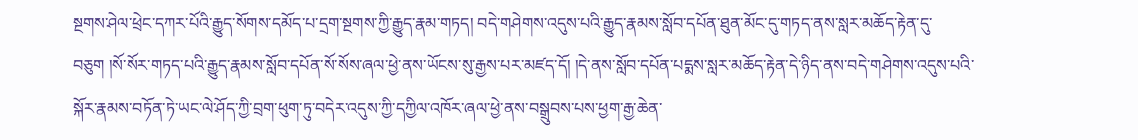སྔགས་ཤེལ་ཕྲེང་དཀར་པོའི་རྒྱུད་སོགས་དམོད་པ་དྲག་སྔགས་ཀྱི་རྒྱུད་རྣམ་གཏད། བདེ་གཤེགས་འདུས་པའི་རྒྱུད་རྣམས་སློབ་དཔོན་ཐུན་མོང་དུ་གཏད་ནས་སླར་མཆོད་རྟེན་དུ་བཅུག །སོ་སོར་གཏད་པའི་རྒྱུད་རྣམས་སློབ་དཔོན་སོ་སོས་ཞལ་ཕྱེ་ནས་ཡོངས་སུ་རྒྱས་པར་མཛད་དོ། །དེ་ནས་སློབ་དཔོན་པདྨས་སླར་མཆོད་རྟེན་དེ་ཉིད་ནས་བདེ་གཤེགས་འདུས་པའི་སྐོར་རྣམས་བཏོན་ཏེ་ཡང་ལེ་ཤོད་ཀྱི་བྲག་ཕུག་ཏུ་བདེར་འདུས་ཀྱི་དཀྱིལ་འཁོར་ཞལ་ཕྱེ་ནས་བསྒྲུབས་པས་ཕྱག་རྒྱ་ཆེན་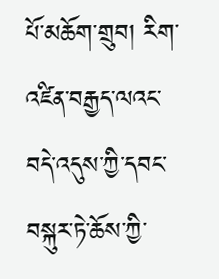པོ་མཆོག་གྲུབ། རིག་འཛིན་བརྒྱད་ལའང་བདེ་འདུས་ཀྱི་དབང་བསྐུར་ཏེ་ཆོས་ཀྱི་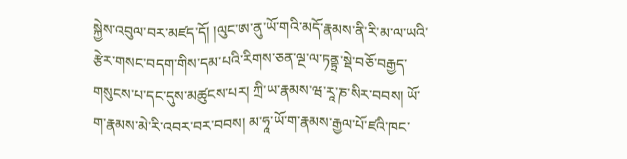སྐྱེས་འབུལ་བར་མཛད་དོ། །ལུང་ཨ་ནུ་ཡོ་གའི་མདོ་རྣམས་ནི་རི་མ་ལ་ཡའི་རྩེར་གསང་བདག་གིས་དམ་པའི་རིགས་ཅན་ལྔ་ལ་ཏནྟྲ་སྡེ་བཅོ་བརྒྱད་གསུངས་པ་དང་དུས་མཚུངས་པར། ཀྲི་ཡ་རྣམས་ཝ་རཱ་ཎ་སིར་བབས། ཡོ་ག་རྣམས་མེ་རི་འབར་བར་བབས། མ་ཧཱ་ཡོ་ག་རྣམས་རྒྱལ་པོ་ཛའི་ཁང་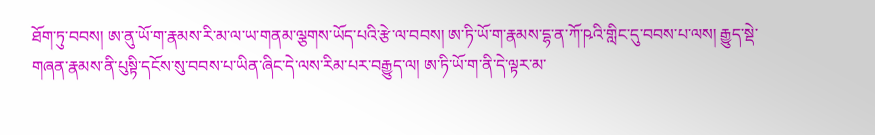ཐོག་ཏུ་བབས། ཨ་ནུ་ཡོ་ག་རྣམས་རི་མ་ལ་ཡ་གནམ་ལྕགས་ཡོད་པའི་རྩེ་ལ་བབས། ཨ་ཏི་ཡོ་ག་རྣམས་དྷ་ན་ཀོ་ཥའི་གླིང་དུ་བབས་པ་ལས། རྒྱུད་སྡེ་གཞན་རྣམས་ནི་པུསྟི་དངོས་སུ་བབས་པ་ཡིན་ཞིང་དེ་ལས་རིམ་པར་བརྒྱུད་ལ། ཨ་ཏི་ཡོ་ག་ནི་དེ་ལྟར་མ་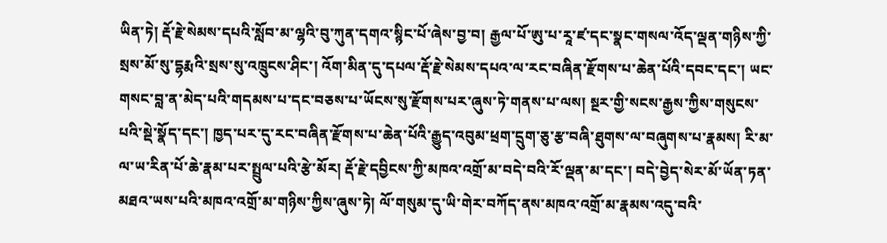ཡིན་ཏེ། རྡོ་རྗེ་སེམས་དཔའི་སློབ་མ་ལྷའི་བུ་ཀུན་དགའ་སྙིང་པོ་ཞེས་བྱ་བ། རྒྱལ་པོ་ཨུ་པ་རཱ་ཛ་དང་སྣང་གསལ་འོད་ལྡན་གཉིས་ཀྱི་སྲས་མོ་སུ་དྷརྨའི་སྲས་སུ་འཁྲུངས་ཤིང་། འོག་མིན་དུ་དཔལ་རྡོ་རྗེ་སེམས་དཔའ་ལ་རང་བཞིན་རྫོགས་པ་ཆེན་པོའི་དབང་དང་། ཡང་གསང་བླ་ན་མེད་པའི་གདམས་པ་དང་བཅས་པ་ཡོངས་སུ་རྫོགས་པར་ཞུས་ཏེ་གནས་པ་ལས། སྔར་གྱི་སངས་རྒྱས་ཀྱིས་གསུངས་པའི་སྡེ་སྣོད་དང་། ཁྱད་པར་དུ་རང་བཞིན་རྫོགས་པ་ཆེན་པོའི་རྒྱུད་འབུམ་ཕྲག་དྲུག་ཅུ་རྩ་བཞི་ཐུགས་ལ་བཞུགས་པ་རྣམས། རི་མ་ལ་ཡ་རིན་པོ་ཆེ་རྣམ་པར་སྤྲུལ་པའི་རྩེ་མོར། རྡོ་རྗེ་དབྱིངས་ཀྱི་མཁའ་འགྲོ་མ་བདེ་བའི་རོ་ལྡན་མ་དང་། བདེ་བྱེད་སེར་མོ་ཡོན་ཏན་མཐའ་ཡས་པའི་མཁའ་འགྲོ་མ་གཉིས་ཀྱིས་ཞུས་ཏེ། ལོ་གསུམ་དུ་ཡི་གེར་བཀོད་ནས་མཁའ་འགྲོ་མ་རྣམས་འདུ་བའི་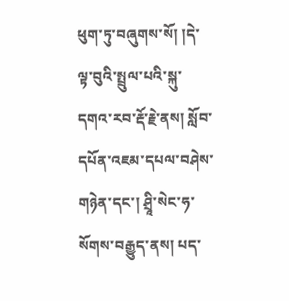ཕུག་ཏུ་བཞུགས་སོ། །དེ་ལྟ་བུའི་སྤྲུལ་པའི་སྐུ་དགའ་རབ་རྡོ་རྗེ་ནས། སློབ་དཔོན་འཇམ་དཔལ་བཤེས་གཉེན་དང་། ཤྲཱི་སེང་ཧ་སོགས་བརྒྱུད་ནས། པད་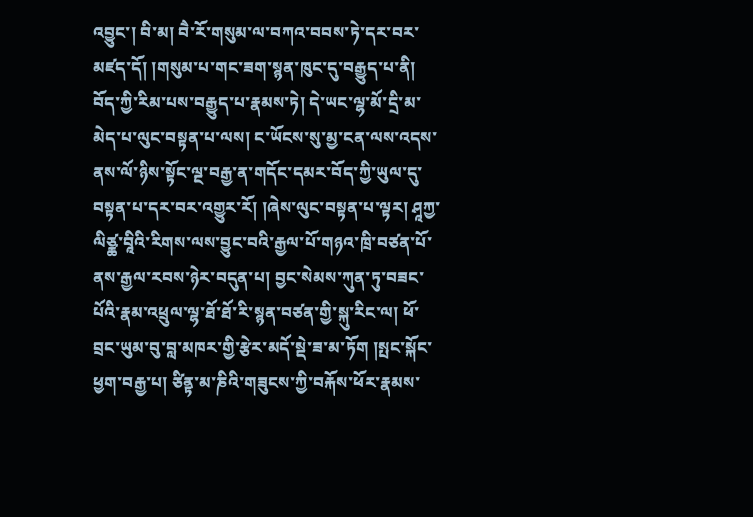འབྱུང་། བི་མ། བཻ་རོ་གསུམ་ལ་བཀའ་བབས་ཏེ་དར་བར་མཛད་དོ། །གསུམ་པ་གང་ཟག་སྙན་ཁུང་དུ་བརྒྱུད་པ་ནི། བོད་ཀྱི་རིམ་པས་བརྒྱུད་པ་རྣམས་ཏེ། དེ་ཡང་ལྷ་མོ་དྲི་མ་མེད་པ་ལུང་བསྟན་པ་ལས། ང་ཡོངས་སུ་མྱ་ངན་ལས་འདས་ནས་ལོ་ཉིས་སྟོང་ལྔ་བརྒྱ་ན་གདོང་དམར་བོད་ཀྱི་ཡུལ་དུ་བསྟན་པ་དར་བར་འགྱུར་རོ། །ཞེས་ལུང་བསྟན་པ་ལྟར། ཤཱཀྱ་ལིཙྪ་བཱིའི་རིགས་ལས་བྱུང་བའི་རྒྱལ་པོ་གཉའ་ཁྲི་བཙན་པོ་ནས་རྒྱལ་རབས་ཉེར་བདུན་པ། བྱང་སེམས་ཀུན་ཏུ་བཟང་པོའི་རྣམ་འཕྲུལ་ལྷ་ཐོ་ཐོ་རི་སྙན་བཙན་གྱི་སྐུ་རིང་ལ། ཕོ་བྲང་ཡུམ་བུ་བླ་མཁར་གྱི་རྩེར་མདོ་སྡེ་ཟ་མ་ཏོག །སྤང་སྐོང་ཕྱག་བརྒྱ་པ། ཙིནྟ་མ་ཎིའི་གཟུངས་ཀྱི་བརྐོས་ཕོར་རྣམས་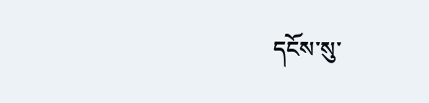དངོས་སུ་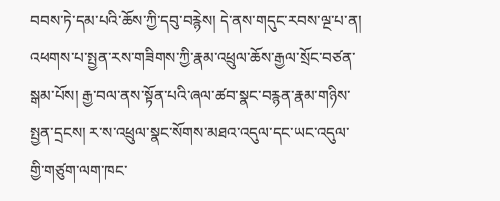བབས་ཏེ་དམ་པའི་ཆོས་ཀྱི་དབུ་བརྙེས། དེ་ནས་གདུང་རབས་ལྔ་པ་ན། འཕགས་པ་སྤྱན་རས་གཟིགས་ཀྱི་རྣམ་འཕྲུལ་ཆོས་རྒྱལ་སྲོང་བཙན་སྒམ་པོས། རྒྱ་བལ་ནས་སྟོན་པའི་ཞལ་ཚབ་སྣང་བརྙན་རྣམ་གཉིས་སྤྱན་དྲངས། ར་ས་འཕྲུལ་སྣང་སོགས་མཐའ་འདུལ་དང་ཡང་འདུལ་གྱི་གཙུག་ལག་ཁང་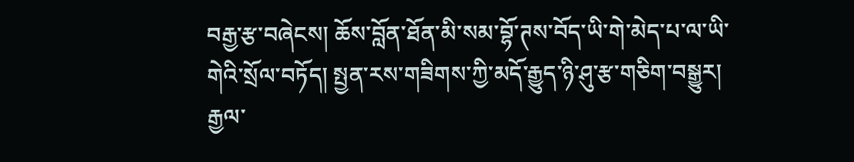བརྒྱ་རྩ་བཞེངས། ཆོས་བློན་ཐོན་མི་སམ་བྷོ་ཊས་བོད་ཡི་གེ་མེད་པ་ལ་ཡི་གེའི་སྲོལ་བཏོད། སྤྱན་རས་གཟིགས་ཀྱི་མདོ་རྒྱུད་ཉི་ཤུ་རྩ་གཅིག་བསྒྱུར། རྒྱལ་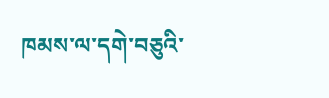ཁམས་ལ་དགེ་བཅུའི་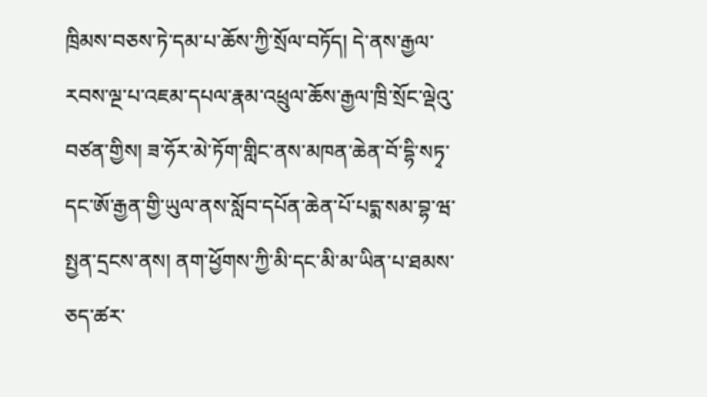ཁྲིམས་བཅས་ཏེ་དམ་པ་ཆོས་ཀྱི་སྲོལ་བཏོད། དེ་ནས་རྒྱལ་རབས་ལྔ་པ་འཇམ་དཔལ་རྣམ་འཕྲུལ་ཆོས་རྒྱལ་ཁྲི་སྲོང་ལྡེའུ་བཙན་གྱིས། ཟ་ཧོར་མེ་ཏོག་གླིང་ནས་མཁན་ཆེན་བོ་དྷི་སཏྭ་དང་ཨོ་རྒྱན་གྱི་ཡུལ་ནས་སློབ་དཔོན་ཆེན་པོ་པདྨ་སམ་བྷ་ཝ་སྤྱན་དྲངས་ནས། ནག་ཕྱོགས་ཀྱི་མི་དང་མི་མ་ཡིན་པ་ཐམས་ཅད་ཚར་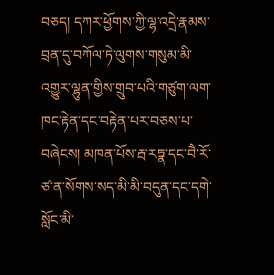བཅད། དཀར་ཕྱོགས་ཀྱི་ལྷ་འདྲེ་རྣམས་བྲན་དུ་བཀོལ་ཏེ་ལུགས་གསུམ་མི་འགྱུར་ལྷུན་གྱིས་གྲུབ་པའི་གཙུག་ལག་ཁང་རྟེན་དང་བརྟེན་པར་བཅས་པ་བཞེངས། མཁན་པོས་རྦ་རཏྣ་དང་བཻ་རོ་ཙ་ན་སོགས་སད་མི་མི་བདུན་དང་དགེ་སློང་མི་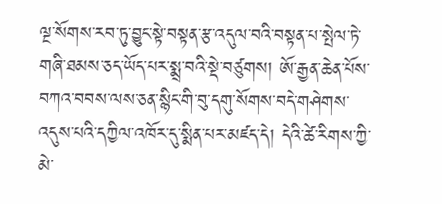ལྔ་སོགས་རབ་ཏུ་བྱུང་སྟེ་བསྟན་རྩ་འདུལ་བའི་བསྟན་པ་སྤེལ་ཏེ་གཞི་ཐམས་ཅད་ཡོད་པར་སྨྲ་བའི་སྡེ་བཙུགས། ཨོ་རྒྱན་ཆེན་པོས་བཀའ་བབས་ལས་ཅན་སྙིང་གི་བུ་དགུ་སོགས་བདེ་གཤེགས་འདུས་པའི་དཀྱིལ་འཁོར་དུ་སྨིན་པར་མཛད་དེ། དེའི་ཚེ་རིགས་ཀྱི་མེ་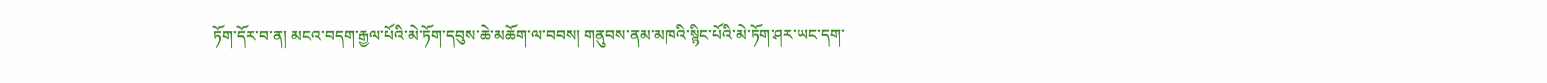ཏོག་དོར་བ་ན། མངའ་བདག་རྒྱལ་པོའི་མེ་ཏོག་དབུས་ཆེ་མཆོག་ལ་བབས། གནུབས་ནམ་མཁའི་སྙིང་པོའི་མེ་ཏོག་ཤར་ཡང་དག་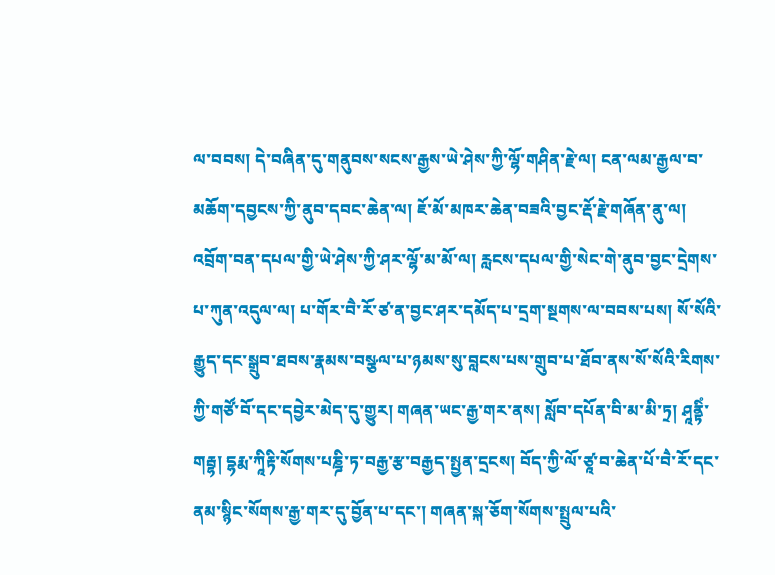ལ་བབས། དེ་བཞིན་དུ་གནུབས་སངས་རྒྱས་ཡེ་ཤེས་ཀྱི་ལྷོ་གཤིན་རྗེ་ལ། ངན་ལམ་རྒྱལ་བ་མཆོག་དབྱངས་ཀྱི་ནུབ་དབང་ཆེན་ལ། ཇོ་མོ་མཁར་ཆེན་བཟའི་བྱང་རྡོ་རྗེ་གཞོན་ནུ་ལ། འབྲོག་བན་དཔལ་གྱི་ཡེ་ཤེས་ཀྱི་ཤར་ལྷོ་མ་མོ་ལ། རླངས་དཔལ་གྱི་སེང་གེ་ནུབ་བྱང་དྲེགས་པ་ཀུན་འདུལ་ལ། པ་གོར་བཻ་རོ་ཙ་ན་བྱང་ཤར་དམོད་པ་དྲག་སྔགས་ལ་བབས་པས། སོ་སོའི་རྒྱུད་དང་སྒྲུབ་ཐབས་རྣམས་བསྩལ་པ་ཉམས་སུ་བླངས་པས་གྲུབ་པ་ཐོབ་ནས་སོ་སོའི་རིགས་ཀྱི་གཙོ་བོ་དང་དབྱེར་མེད་དུ་གྱུར། གཞན་ཡང་རྒྱ་གར་ནས། སློབ་དཔོན་བི་མ་མི་ཏྲ། ཤཱནྟིཾ་གརྦྷ། དྷརྨ་ཀཱིརྟི་སོགས་པཎྜི་ཏ་བརྒྱ་རྩ་བརྒྱད་སྤྱན་དྲངས། བོད་ཀྱི་ལོ་ཙཱ་བ་ཆེན་པོ་བཻ་རོ་དང་ནམ་སྙིང་སོགས་རྒྱ་གར་དུ་བྱོན་པ་དང་། གཞན་སྐ་ཅོག་སོགས་སྤྲུལ་པའི་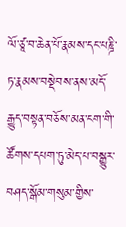ལོ་ཙཱ་བ་ཆེན་པོ་རྣམས་དང་པཎྜི་ཏ་རྣམས་བསྡེབས་ནས་མདོ་རྒྱུད་བསྟན་བཅོས་མན་ངག་གི་ཚོགས་དཔག་ཏུ་མེད་པ་བསྒྱུར་བཤད་སྒོམ་གསུམ་གྱིས་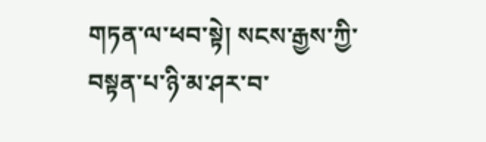གཏན་ལ་ཕབ་སྟེ། སངས་རྒྱས་ཀྱི་བསྟན་པ་ཉི་མ་ཤར་བ་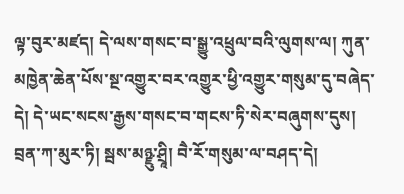ལྟ་བུར་མཛད། དེ་ལས་གསང་བ་སྒྱུ་འཕྲུལ་བའི་ལུགས་ལ། ཀུན་མཁྱེན་ཆེན་པོས་སྔ་འགྱུར་བར་འགྱུར་ཕྱི་འགྱུར་གསུམ་དུ་བཞེད་དེ། དེ་ཡང་སངས་རྒྱས་གསང་བ་གངས་ཏི་སེར་བཞུགས་དུས། བྲན་ཀ་མུར་ཏི། སྦས་མཉྫུ་ཤྲཱི། བཻ་རོ་གསུམ་ལ་བཤད་དེ།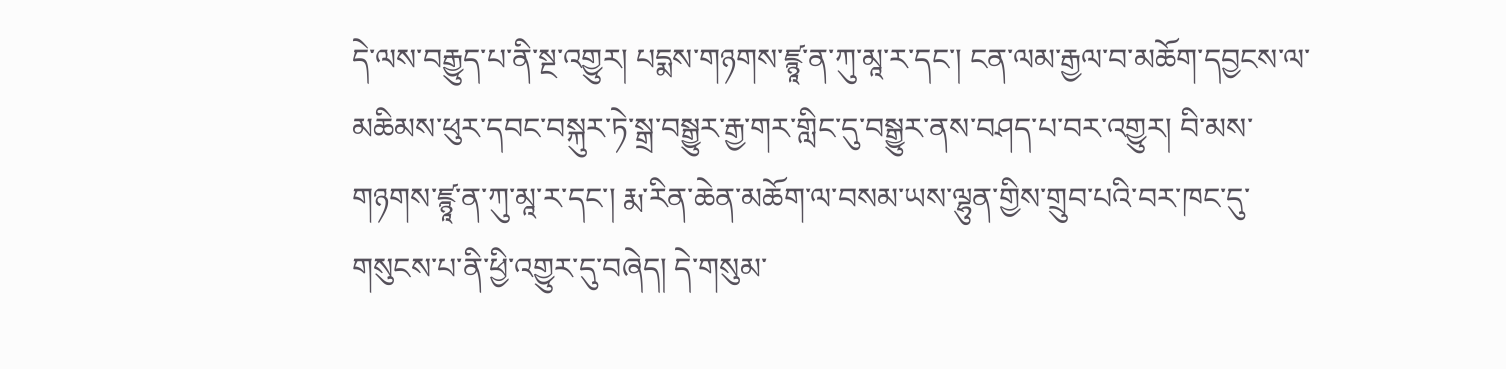དེ་ལས་བརྒྱུད་པ་ནི་སྔ་འགྱུར། པདྨས་གཉགས་ཛྙཱ་ན་ཀུ་མཱ་ར་དང་། ངན་ལམ་རྒྱལ་བ་མཆོག་དབྱངས་ལ་མཆིམས་ཕུར་དབང་བསྐུར་ཏེ་སྒྲ་བསྒྱུར་རྒྱ་གར་གླིང་དུ་བསྒྱུར་ནས་བཤད་པ་བར་འགྱུར། བི་མས་གཉགས་ཛྙཱ་ན་ཀུ་མཱ་ར་དང་། རྨ་རིན་ཆེན་མཆོག་ལ་བསམ་ཡས་ལྷུན་གྱིས་གྲུབ་པའི་བར་ཁང་དུ་གསུངས་པ་ནི་ཕྱི་འགྱུར་དུ་བཞེད། དེ་གསུམ་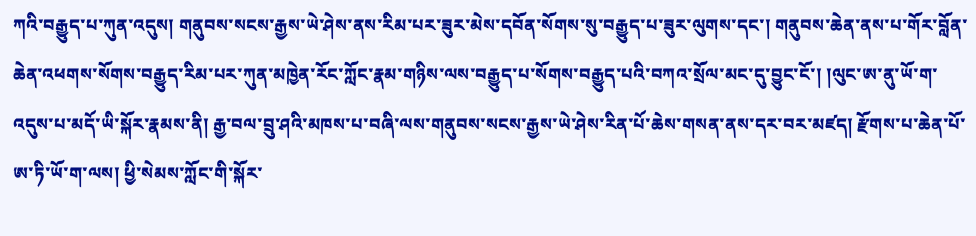ཀའི་བརྒྱུད་པ་ཀུན་འདུས། གནུབས་སངས་རྒྱས་ཡེ་ཤེས་ནས་རིམ་པར་ཟུར་མེས་དབོན་སོགས་སུ་བརྒྱུད་པ་ཟུར་ལུགས་དང་། གནུབས་ཆེན་ནས་པ་གོར་བློན་ཆེན་འཕགས་སོགས་བརྒྱུད་རིམ་པར་ཀུན་མཁྱེན་རོང་ཀློང་རྣམ་གཉིས་ལས་བརྒྱུད་པ་སོགས་བརྒྱུད་པའི་བཀའ་སྲོལ་མང་དུ་བྱུང་ངོ་། །ལུང་ཨ་ནུ་ཡོ་ག་འདུས་པ་མདོ་ཡི་སྐོར་རྣམས་ནི། རྒྱ་བལ་བྲུ་ཤའི་མཁས་པ་བཞི་ལས་གནུབས་སངས་རྒྱས་ཡེ་ཤེས་རིན་པོ་ཆེས་གསན་ནས་དར་བར་མཛད། རྫོགས་པ་ཆེན་པོ་ཨ་ཏི་ཡོ་ག་ལས། ཕྱི་སེམས་ཀློང་གི་སྐོར་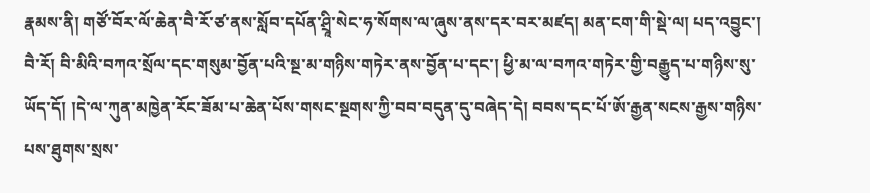རྣམས་ནི། གཙོ་བོར་ལོ་ཆེན་བཻ་རོ་ཙ་ནས་སློབ་དཔོན་ཤྲཱི་སེང་ཧ་སོགས་ལ་ཞུས་ནས་དར་བར་མཛད། མན་ངག་གི་སྡེ་ལ། པད་འབྱུང་། བཻ་རོ། བི་མིའི་བཀའ་སྲོལ་དང་གསུམ་བྱོན་པའི་སྔ་མ་གཉིས་གཏེར་ནས་བྱོན་པ་དང་། ཕྱི་མ་ལ་བཀའ་གཏེར་གྱི་བརྒྱུད་པ་གཉིས་སུ་ཡོད་དོ། །དེ་ལ་ཀུན་མཁྱེན་རོང་ཟོམ་པ་ཆེན་པོས་གསང་སྔགས་ཀྱི་བབ་བདུན་དུ་བཞེད་དེ། བབས་དང་པོ་ཨོ་རྒྱན་སངས་རྒྱས་གཉིས་པས་ཐུགས་སྲས་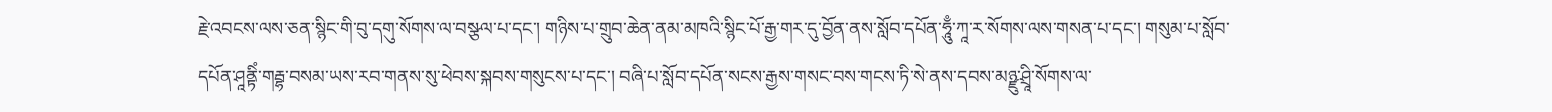རྗེ་འབངས་ལས་ཅན་སྙིང་གི་བུ་དགུ་སོགས་ལ་བསྩལ་པ་དང་། གཉིས་པ་གྲུབ་ཆེན་ནམ་མཁའི་སྙིང་པོ་རྒྱ་གར་དུ་བྱོན་ནས་སློབ་དཔོན་ཧཱུྃ་ཀཱ་ར་སོགས་ལས་གསན་པ་དང་། གསུམ་པ་སློབ་དཔོན་ཤཱནྟིཾ་གརྦྷ་བསམ་ཡས་རབ་གནས་སུ་ཕེབས་སྐབས་གསུངས་པ་དང་། བཞི་པ་སློབ་དཔོན་སངས་རྒྱས་གསང་བས་གངས་ཏི་སེ་ནས་དབས་མཉྫུ་ཤྲཱི་སོགས་ལ་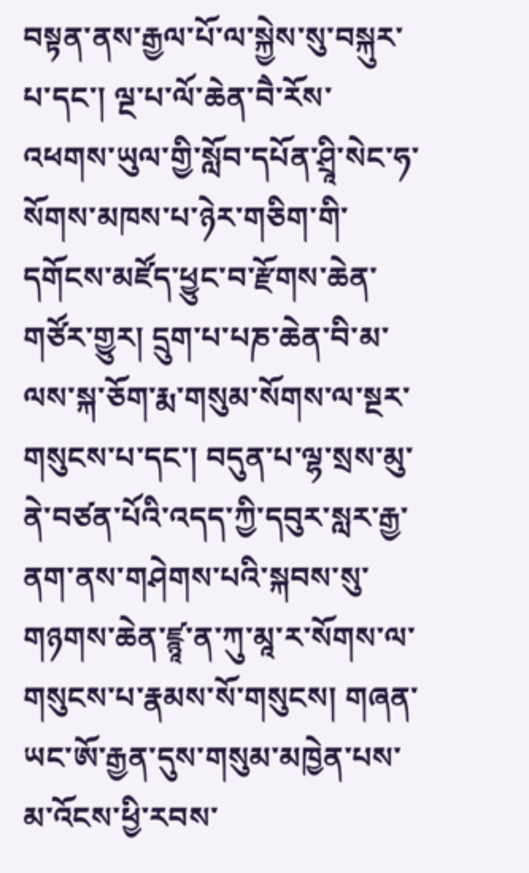བསྟན་ནས་རྒྱལ་པོ་ལ་སྐྱེས་སུ་བསྐུར་པ་དང་། ལྔ་པ་ལོ་ཆེན་བཻ་རོས་འཕགས་ཡུལ་གྱི་སློབ་དཔོན་ཤྲཱི་སེང་ཧ་སོགས་མཁས་པ་ཉེར་གཅིག་གི་དགོངས་མཛོད་ཕྱུང་བ་རྫོགས་ཆེན་གཙོར་གྱུར། དྲུག་པ་པཎ་ཆེན་བི་མ་ལས་སྐ་ཅོག་རྨ་གསུམ་སོགས་ལ་སྔར་གསུངས་པ་དང་། བདུན་པ་ལྷ་སྲས་མུ་ནེ་བཙན་པོའི་འདད་ཀྱི་དབུར་སླར་རྒྱ་ནག་ནས་གཤེགས་པའི་སྐབས་སུ་གཉགས་ཆེན་ཛྙཱ་ན་ཀུ་མཱ་ར་སོགས་ལ་གསུངས་པ་རྣམས་སོ་གསུངས། གཞན་ཡང་ཨོ་རྒྱན་དུས་གསུམ་མཁྱེན་པས་མ་འོངས་ཕྱི་རབས་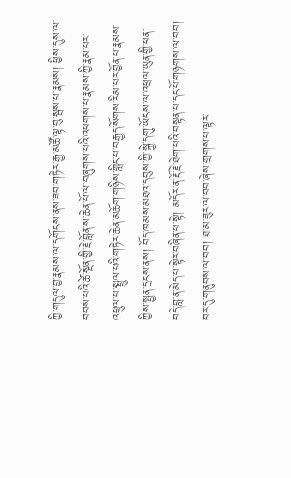ཀྱི་གདུལ་བྱ་རྣམས་ལ་དགོངས་ནས་ཟབ་གཏེར་རྒྱ་མཚོ་ལྟ་བུ་སྦས་པ་རྣམས། ཕྱིས་དུས་ལ་བབས་པའི་ཚེ་སྔོན་གྱི་རྗེ་བློན་ས་ཆེན་པོ་ལ་བཞུགས་པའི་འཕགས་པ་རྣམས་ཀྱི་རྣམ་པར་འཕྲུལ་པ་སྤྲུལ་པའི་གཏེར་ཆེན་མཆོག་གཉིས་གླིང་པ་བརྒྱད་སོགས་རིམ་པར་བྱོན་པ་རྣམས་ཀྱིས་སྤྱན་དྲངས་ནས། བོད་ཁམས་མཐའ་དབུས་ཀྱི་སྐྱེ་དགུ་ཡོངས་ལ་འཕྲལ་ཡུན་གྱི་ཕན་བདེ་བླ་ན་མེད་པ་སྟེར་བཞིན་པ་སྟེ། མདོར་ན་རྡོ་རྗེ་ཐེག་པའི་བསྟན་པ་དང་པོ་གཉགས་ལ་བབ། བར་དུ་གནུབས་ལ་བབ། ཐ་མ་ཟུར་ལ་བབ་ཞེས་གྲགས་པ་ལྟར་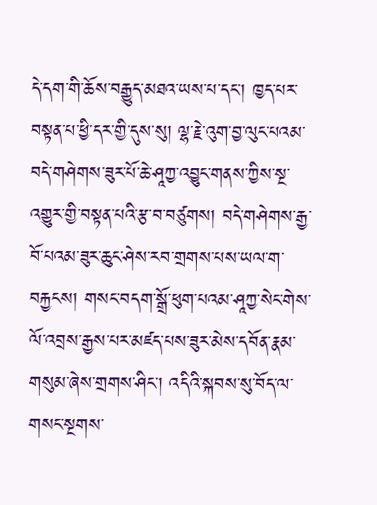དེ་དག་གི་ཆོས་བརྒྱུད་མཐའ་ཡས་པ་དང་། ཁྱད་པར་བསྟན་པ་ཕྱི་དར་གྱི་དུས་སུ། ལྷ་རྗེ་འུག་བྱ་ལུང་པའམ་བདེ་གཤེགས་ཟུར་པོ་ཆེ་ཤཱཀྱ་འབྱུང་གནས་ཀྱིས་སྔ་འགྱུར་གྱི་བསྟན་པའི་རྩ་བ་བཙུགས། བདེ་གཤེགས་རྒྱ་བོ་པའམ་ཟུར་ཆུང་ཤེས་རབ་གྲགས་པས་ཡལ་ག་བརྐྱངས། གསང་བདག་སྒྲོ་ཕུག་པའམ་ཤཱཀྱ་སེང་གེས་ལོ་འབྲས་རྒྱས་པར་མཛད་པས་ཟུར་མེས་དབོན་རྣམ་གསུམ་ཞེས་གྲགས་ཤིང་། འདིའི་སྐབས་སུ་བོད་ལ་གསང་སྔགས་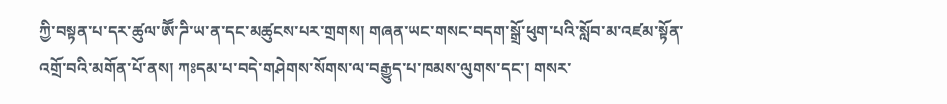ཀྱི་བསྟན་པ་དར་ཚུལ་ཨཽ་ཌི་ཡ་ན་དང་མཚུངས་པར་གྲགས། གཞན་ཡང་གསང་བདག་སྒྲོ་ཕུག་པའི་སློབ་མ་འཛམ་སྟོན་འགྲོ་བའི་མགོན་པོ་ནས། ཀཿདམ་པ་བདེ་གཤེགས་སོགས་ལ་བརྒྱུད་པ་ཁམས་ལུགས་དང་། གསར་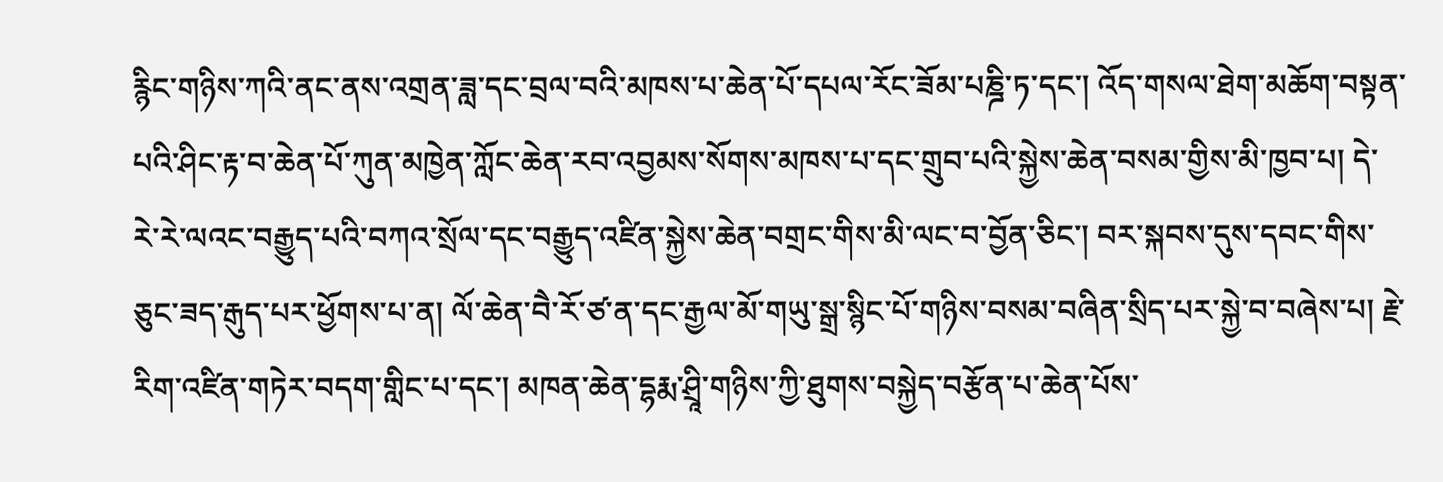རྙིང་གཉིས་ཀའི་ནང་ནས་འགྲན་ཟླ་དང་བྲལ་བའི་མཁས་པ་ཆེན་པོ་དཔལ་རོང་ཟོམ་པཎྜི་ཏ་དང་། འོད་གསལ་ཐེག་མཆོག་བསྟན་པའི་ཤིང་རྟ་བ་ཆེན་པོ་ཀུན་མཁྱེན་ཀློང་ཆེན་རབ་འབྱམས་སོགས་མཁས་པ་དང་གྲུབ་པའི་སྐྱེས་ཆེན་བསམ་གྱིས་མི་ཁྱབ་པ། དེ་རེ་རེ་ལའང་བརྒྱུད་པའི་བཀའ་སྲོལ་དང་བརྒྱུད་འཛིན་སྐྱེས་ཆེན་བགྲང་གིས་མི་ལང་བ་བྱོན་ཅིང་། བར་སྐབས་དུས་དབང་གིས་ཅུང་ཟད་རྒུད་པར་ཕྱོགས་པ་ན། ལོ་ཆེན་བཻ་རོ་ཙ་ན་དང་རྒྱལ་མོ་གཡུ་སྒྲ་སྙིང་པོ་གཉིས་བསམ་བཞིན་སྲིད་པར་སྐྱེ་བ་བཞེས་པ། རྗེ་རིག་འཛིན་གཏེར་བདག་གླིང་པ་དང་། མཁན་ཆེན་དྷརྨ་ཤྲཱི་གཉིས་ཀྱི་ཐུགས་བསྐྱེད་བརྩོན་པ་ཆེན་པོས་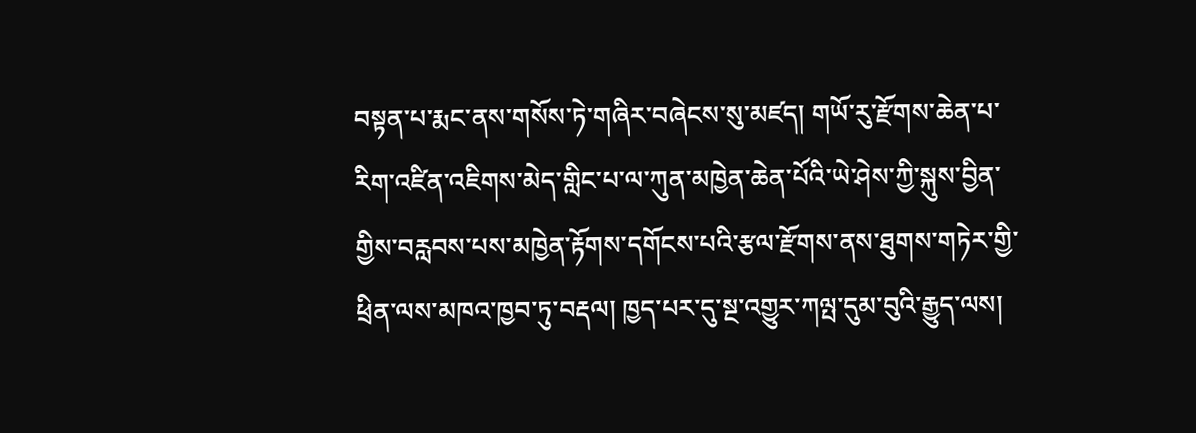བསྟན་པ་རྨང་ནས་གསོས་ཏེ་གཞིར་བཞེངས་སུ་མཛད། གཡོ་རུ་རྫོགས་ཆེན་པ་རིག་འཛིན་འཇིགས་མེད་གླིང་པ་ལ་ཀུན་མཁྱེན་ཆེན་པོའི་ཡེ་ཤེས་ཀྱི་སྐུས་བྱིན་གྱིས་བརླབས་པས་མཁྱེན་རྟོགས་དགོངས་པའི་རྩལ་རྫོགས་ནས་ཐུགས་གཏེར་གྱི་ཕྲིན་ལས་མཁའ་ཁྱབ་ཏུ་བརྡལ། ཁྱད་པར་དུ་སྔ་འགྱུར་ཀལྤ་དུམ་བུའི་རྒྱུད་ལས།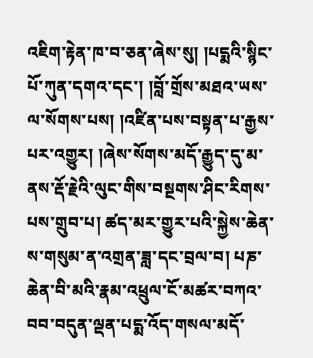འཇིག་རྟེན་ཁ་བ་ཅན་ཞེས་སུ། །པདྨའི་སྙིང་པོ་ཀུན་དགའ་དང་། །བློ་གྲོས་མཐའ་ཡས་ལ་སོགས་པས། །འཛིན་པས་བསྟན་པ་རྒྱས་པར་འགྱུར། །ཞེས་སོགས་མདོ་རྒྱུད་དུ་མ་ནས་རྡོ་རྗེའི་ལུང་གིས་བསྔགས་ཤིང་རིགས་པས་གྲུབ་པ། ཚད་མར་གྱུར་པའི་སྐྱེས་ཆེན་ས་གསུམ་ན་འགྲན་ཟླ་དང་བྲལ་བ། པཎ་ཆེན་བི་མའི་རྣམ་འཕྲུལ་ངོ་མཚར་བཀའ་བབ་བདུན་ལྡན་པདྨ་འོད་གསལ་མདོ་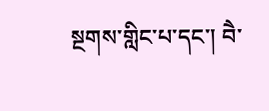སྔགས་གླིང་པ་དང་། བཻ་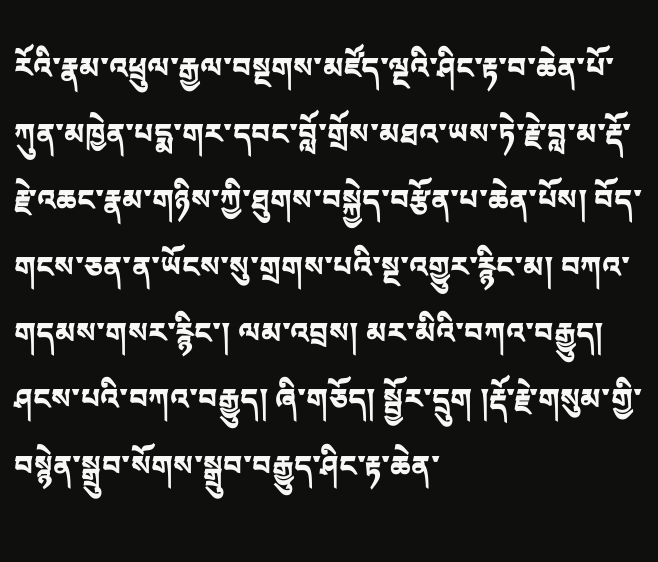རོའི་རྣམ་འཕྲུལ་རྒྱལ་བསྔགས་མཛོད་ལྔའི་ཤིང་རྟ་བ་ཆེན་པོ་ཀུན་མཁྱེན་པདྨ་གར་དབང་བློ་གྲོས་མཐའ་ཡས་ཏེ་རྗེ་བླ་མ་རྡོ་རྗེ་འཆང་རྣམ་གཉིས་ཀྱི་ཐུགས་བསྐྱེད་བརྩོན་པ་ཆེན་པོས། བོད་གངས་ཅན་ན་ཡོངས་སུ་གྲགས་པའི་སྔ་འགྱུར་རྙིང་མ། བཀའ་གདམས་གསར་རྙིང་། ལམ་འབྲས། མར་མིའི་བཀའ་བརྒྱུད། ཤངས་པའི་བཀའ་བརྒྱུད། ཞི་གཅོད། སྦྱོར་དྲུག །རྡོ་རྗེ་གསུམ་གྱི་བསྙེན་སྒྲུབ་སོགས་སྒྲུབ་བརྒྱུད་ཤིང་རྟ་ཆེན་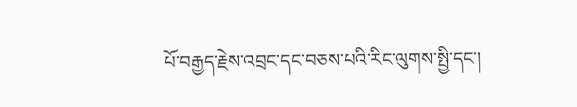པོ་བརྒྱད་རྗེས་འབྲང་དང་བཅས་པའི་རིང་ལུགས་སྤྱི་དང་།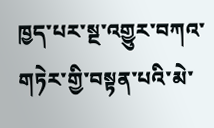ཁྱད་པར་སྔ་འགྱུར་བཀའ་གཏེར་གྱི་བསྟན་པའི་མེ་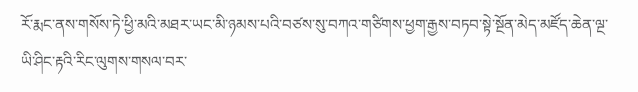རོ་རྨང་ནས་གསོས་ཏེ་ཕྱི་མའི་མཐར་ཡང་མི་ཉམས་པའི་བཙས་སུ་བཀའ་གཙིགས་ཕྱག་རྒྱས་བཏབ་སྟེ་སྔོན་མེད་མཛོད་ཆེན་ལྔ་ཡི་ཤིང་རྟའི་རིང་ལུགས་གསལ་བར་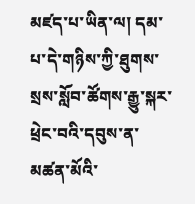མཛད་པ་ཡིན་ལ། དམ་པ་དེ་གཉིས་ཀྱི་ཐུགས་སྲས་སློབ་ཚོགས་རྒྱུ་སྐར་ཕྲེང་བའི་དབུས་ན་མཚན་མོའི་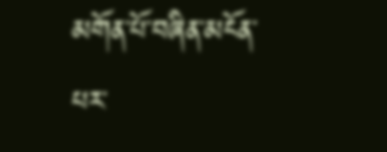མགོན་པོ་བཞིན་མངོན་པར་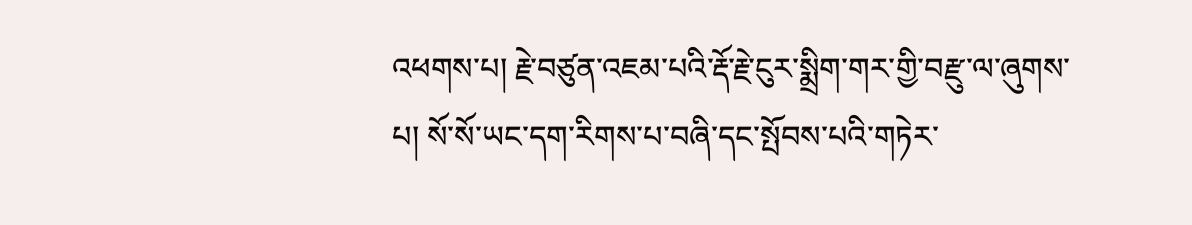འཕགས་པ། རྗེ་བཙུན་འཇམ་པའི་རྡོ་རྗེ་ངུར་སྨྲིག་གར་གྱི་བརྫུ་ལ་ཞུགས་པ། སོ་སོ་ཡང་དག་རིགས་པ་བཞི་དང་སྤོབས་པའི་གཏེར་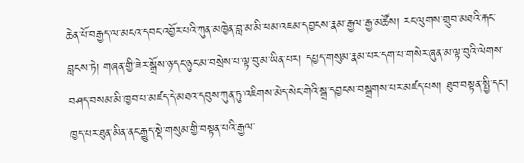ཆེན་པོ་བརྒྱད་ལ་མངའ་དབང་འབྱོར་པའི་ཀུན་མཁྱེན་བླ་མ་མི་ཕམ་འཇམ་དབྱངས་རྣམ་རྒྱལ་རྒྱ་མཚོས། རང་ལུགས་གྲུབ་མཐའི་རྐང་བླངས་ཏེ། གཞན་གྱི་ཟེར་སྒྲོས་ཉ་དང་ཉུང་མ་བསྲེས་པ་ལྟ་བུ་མ་ཡིན་པར། དཔྱད་གསུམ་རྣམ་པར་དག་པ་གསེར་ཞུན་མ་ལྟ་བུའི་ལེགས་བཤད་བསམ་མི་ཁྱབ་པ་མཛད་དེ་མཐའ་དབུས་ཀུན་ཏུ་འཇིགས་མེད་སེང་གེའི་སྒྲ་དབྱངས་བསྒྲགས་པར་མཛད་པས། ཐུབ་བསྟན་སྤྱི་དང་། ཁྱད་པར་ཐུན་མིན་ནང་རྒྱུད་སྡེ་གསུམ་གྱི་བསྟན་པའི་རྒྱལ་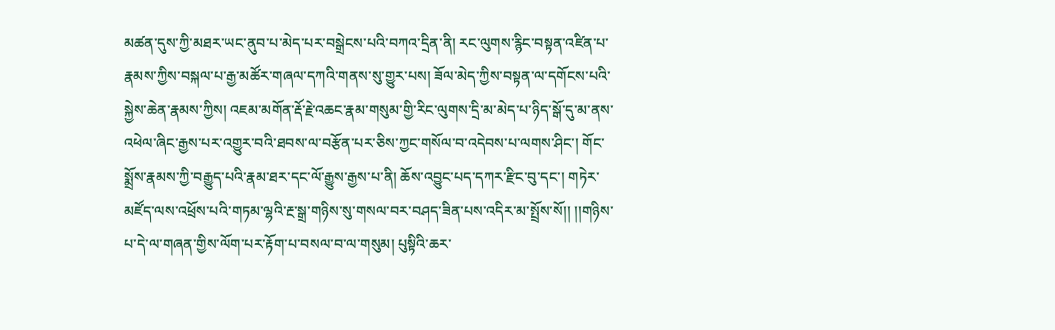མཚན་དུས་ཀྱི་མཐར་ཡང་ནུབ་པ་མེད་པར་བསྒྲེངས་པའི་བཀའ་དྲིན་ནི། རང་ལུགས་རྙིང་བསྟན་འཛིན་པ་རྣམས་ཀྱིས་བསྐལ་པ་རྒྱ་མཚོར་གཞལ་དཀའི་གནས་སུ་གྱུར་པས། ཟོལ་མེད་ཀྱིས་བསྟན་ལ་དགོངས་པའི་སྐྱེས་ཆེན་རྣམས་ཀྱིས། འཇམ་མགོན་རྡོ་རྗེ་འཆང་རྣམ་གསུམ་གྱི་རིང་ལུགས་དྲི་མ་མེད་པ་ཉིད་སྒོ་དུ་མ་ནས་འཕེལ་ཞིང་རྒྱས་པར་འགྱུར་བའི་ཐབས་ལ་བརྩོན་པར་ཅིས་ཀྱང་གསོལ་བ་འདེབས་པ་ལགས་ཤིང་། གོང་སྨྲོས་རྣམས་ཀྱི་བརྒྱུད་པའི་རྣམ་ཐར་དང་ལོ་རྒྱུས་རྒྱས་པ་ནི། ཆོས་འབྱུང་པད་དཀར་རྫིང་བུ་དང་། གཏེར་མཛོད་ལས་འཕྲོས་པའི་གཏམ་ལྷའི་རྔ་སྒྲ་གཉིས་སུ་གསལ་བར་བཤད་ཟིན་པས་འདིར་མ་སྤྲོས་སོ།། །།གཉིས་པ་དེ་ལ་གཞན་གྱིས་ལོག་པར་རྟོག་པ་བསལ་བ་ལ་གསུམ། པུསྟིའི་ཆར་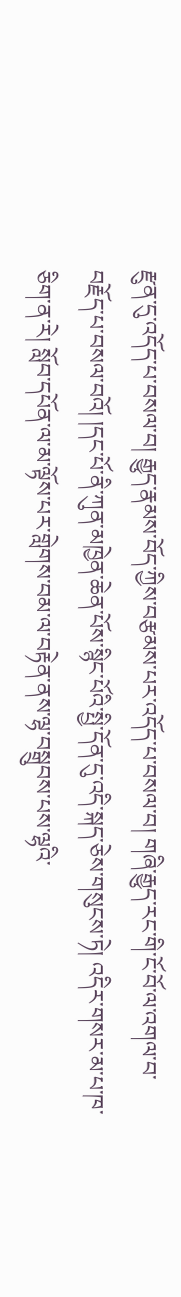རྫུན་དུ་འདོད་པ་བསལ་བ། རྒྱུད་རྣམས་བོད་ཀྱིས་བརྩམས་པར་འདོད་པ་བསལ་བ། གཞི་རྒྱུད་རང་གི་ངོ་བོ་ལ་འགལ་བ་བརྗོད་པ་བསལ་བའོ། །དང་པོ་ནི་ཀུན་མཁྱེན་ཆེན་པོས་སྙིང་པོའི་སྤྱི་དོན་དུ་འདི་སྐད་ཅེས་གསུངས་ཏེ། འདིར་གསར་མ་པ་ཁ་ཅིག་ན་རེ། སློབ་དཔོན་ལ་མ་ལྟོས་པར་གླེགས་བམ་ལ་བརྟེན་ནས་ལྷ་བསྒྲུབས་པས་ལྷའི་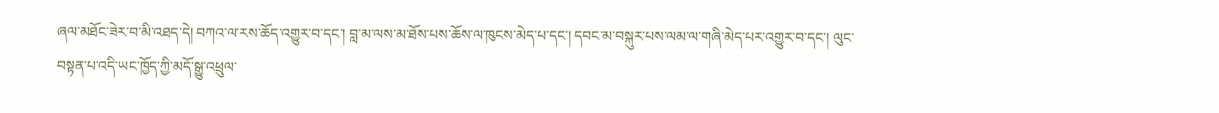ཞལ་མཐོང་ཟེར་བ་མི་འཐད་དེ། བཀའ་ལ་རས་ཆོད་འགྱུར་བ་དང་། བླ་མ་ལས་མ་ཐོས་པས་ཆོས་ལ་ཁུངས་མེད་པ་དང་། དབང་མ་བསྐུར་པས་ལམ་ལ་གཞི་མེད་པར་འགྱུར་བ་དང་། ལུང་བསྟན་པ་འདི་ཡང་ཁྱོད་ཀྱི་མདོ་སྒྱུ་འཕྲུལ་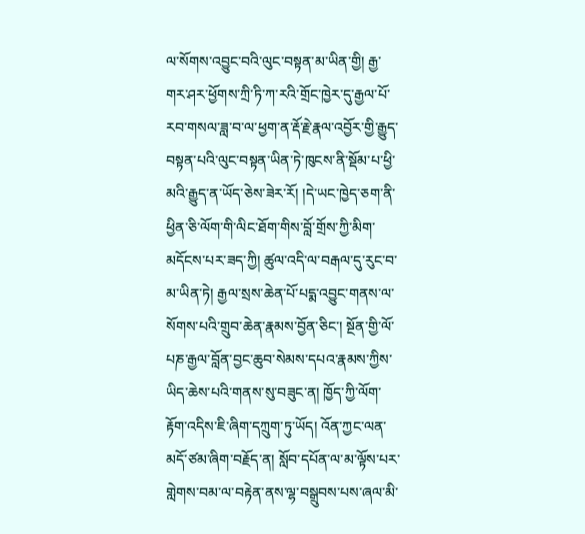ལ་སོགས་འབྱུང་བའི་ལུང་བསྟན་མ་ཡིན་གྱི། རྒྱ་གར་ཤར་ཕྱོགས་ཀྲི་ཏི་ཀ་རའི་གྲོང་ཁྱེར་དུ་རྒྱལ་པོ་རབ་གསལ་ཟླ་བ་ལ་ཕྱག་ན་རྡོ་རྗེ་རྣལ་འབྱོར་གྱི་རྒྱུད་བསྟན་པའི་ལུང་བསྟན་ཡིན་ཏེ་ཁུངས་ནི་སྡོམ་པ་ཕྱི་མའི་རྒྱུད་ན་ཡོད་ཅེས་ཟེར་རོ། །དེ་ཡང་ཁྱེད་ཅག་ནི་ཕྱིན་ཅི་ལོག་གི་ལིང་ཐོག་གིས་བློ་གྲོས་ཀྱི་མིག་མདོངས་པར་ཟད་ཀྱི། ཚུལ་འདི་ལ་བརྒལ་དུ་རུང་བ་མ་ཡིན་ཏེ། རྒྱལ་སྲས་ཆེན་པོ་པདྨ་འབྱུང་གནས་ལ་སོགས་པའི་གྲུབ་ཆེན་རྣམས་བྱོན་ཅིང་། སྔོན་གྱི་ལོ་པཎ་རྒྱལ་བློན་བྱང་ཆུབ་སེམས་དཔའ་རྣམས་ཀྱིས་ཡིད་ཆེས་པའི་གནས་སུ་བཟུང་ན། ཁྱོད་ཀྱི་ལོག་རྟོག་འདིས་ཇི་ཞིག་དཀྲུག་ཏུ་ཡོད། འོན་ཀྱང་ལན་མདོ་ཙམ་ཞིག་བརྗོད་ན། སློབ་དཔོན་ལ་མ་ལྟོས་པར་གླེགས་བམ་ལ་བརྟེན་ནས་ལྷ་བསྒྲུབས་པས་ཞལ་མི་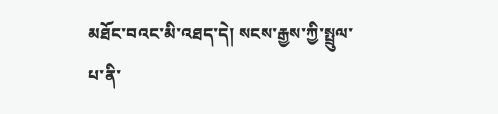མཐོང་བའང་མི་འཐད་དེ། སངས་རྒྱས་ཀྱི་སྤྲུལ་པ་ནི་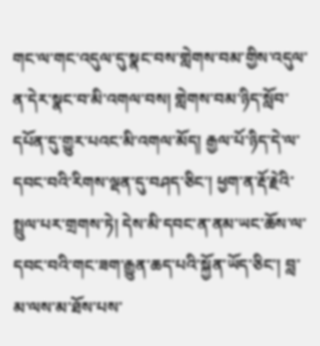གང་ལ་གང་འདུལ་དུ་སྣང་བས་གླེགས་བམ་གྱིས་འདུལ་ན་དེར་སྣང་བ་མི་འགལ་བས། གླེགས་བམ་ཉིད་སློབ་དཔོན་དུ་གྱུར་པའང་མི་འགལ་མོད། རྒྱལ་པོ་ཉིད་དེ་ལ་དབང་བའི་རིགས་ལྡན་དུ་བཤད་ཅིང་། ཕྱག་ན་རྡོ་རྗེའི་སྤྲུལ་པར་གྲགས་ཏེ། དེས་མི་དབང་ན་ནམ་ཡང་ཆོས་ལ་དབང་བའི་གང་ཟག་རྒྱུན་ཆད་པའི་སྐྱོན་ཡོད་ཅིང་། བླ་མ་ལས་མ་ཐོས་པས་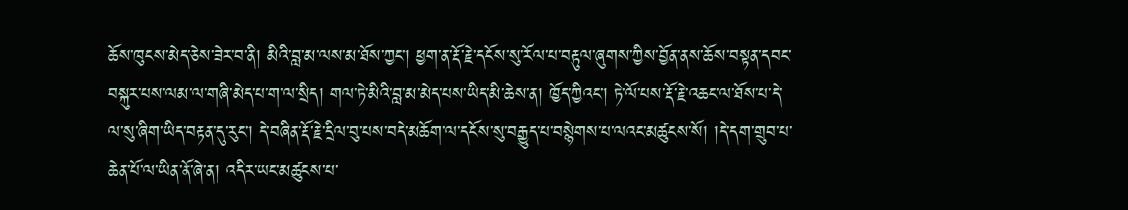ཆོས་ཁུངས་མེད་ཅེས་ཟེར་བ་ནི། མིའི་བླ་མ་ལས་མ་ཐོས་ཀྱང་། ཕྱག་ན་རྡོ་རྗེ་དངོས་སུ་རོལ་པ་བརྟུལ་ཞུགས་ཀྱིས་བྱོན་ནས་ཆོས་བསྟན་དབང་བསྐུར་པས་ལམ་ལ་གཞི་མེད་པ་ག་ལ་སྲིད། གལ་ཏེ་མིའི་བླ་མ་མེད་པས་ཡིད་མི་ཆེས་ན། ཁྱོད་ཀྱིའང་། ཏེ་ལོ་པས་རྡོ་རྗེ་འཆང་ལ་ཐོས་པ་དེ་ལ་སུ་ཞིག་ཡིད་བརྟན་དུ་རུང་། དེ་བཞིན་རྡོ་རྗེ་དྲིལ་བུ་པས་བདེ་མཆོག་ལ་དངོས་སུ་བརྒྱུད་པ་བསྙེགས་པ་ལའང་མཚུངས་སོ། །དེ་དག་གྲུབ་པ་ཆེན་པོ་ལ་ཡིན་ནོ་ཞེ་ན། འདིར་ཡང་མཚུངས་པ་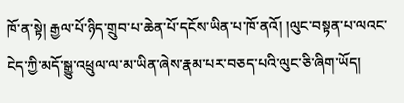ཁོ་ན་སྟེ། རྒྱལ་པོ་ཉིད་གྲུབ་པ་ཆེན་པོ་དངོས་ཡིན་པ་ཁོ་ནའོ། །ལུང་བསྟན་པ་ལའང་ངེད་ཀྱི་མདོ་སྒྱུ་འཕྲུལ་ལ་མ་ཡིན་ཞེས་རྣམ་པར་བཅད་པའི་ལུང་ཅི་ཞིག་ཡོད།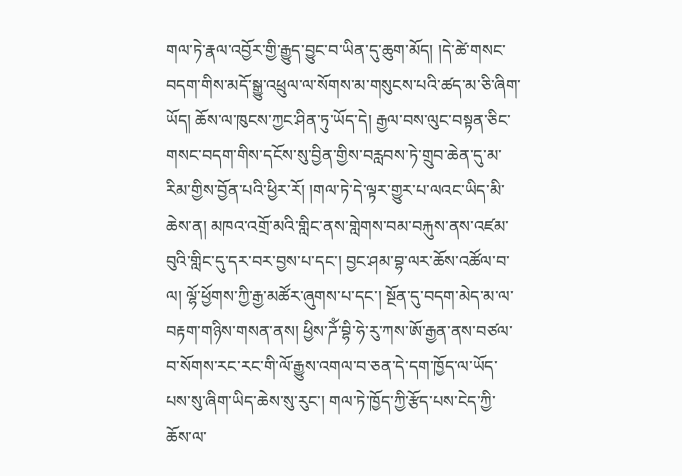གལ་ཏེ་རྣལ་འབྱོར་གྱི་རྒྱུད་བྱུང་བ་ཡིན་དུ་ཆུག་མོད། །དེ་ཚེ་གསང་བདག་གིས་མདོ་སྒྱུ་འཕྲུལ་ལ་སོགས་མ་གསུངས་པའི་ཚད་མ་ཅི་ཞིག་ཡོད། ཆོས་ལ་ཁུངས་ཀྱང་ཤིན་ཏུ་ཡོད་དེ། རྒྱལ་བས་ལུང་བསྟན་ཅིང་གསང་བདག་གིས་དངོས་སུ་བྱིན་གྱིས་བརླབས་ཏེ་གྲུབ་ཆེན་དུ་མ་རིམ་གྱིས་བྱོན་པའི་ཕྱིར་རོ། །གལ་ཏེ་དེ་ལྟར་གྱུར་པ་ལའང་ཡིད་མི་ཆེས་ན། མཁའ་འགྲོ་མའི་གླིང་ནས་གླེགས་བམ་བརྐུས་ནས་འཛམ་བུའི་གླིང་དུ་དར་བར་བྱས་པ་དང་། བྱང་ཤམ་བྷ་ལར་ཆོས་འཚོལ་བ་ལ། ལྷོ་ཕྱོགས་ཀྱི་རྒྱ་མཚོར་ཞུགས་པ་དང་། སྔོན་དུ་བདག་མེད་མ་ལ་བརྟག་གཉིས་གསན་ནས། ཕྱིས་ཌོཾ་བྷི་ཧེ་རུ་ཀས་ཨོ་རྒྱན་ནས་བཙལ་བ་སོགས་རང་རང་གི་ལོ་རྒྱུས་འགལ་བ་ཅན་དེ་དག་ཁྱོད་ལ་ཡོད་པས་སུ་ཞིག་ཡིད་ཆེས་སུ་རུང་། གལ་ཏེ་ཁྱོད་ཀྱི་རྩོད་པས་ངེད་ཀྱི་ཆོས་ལ་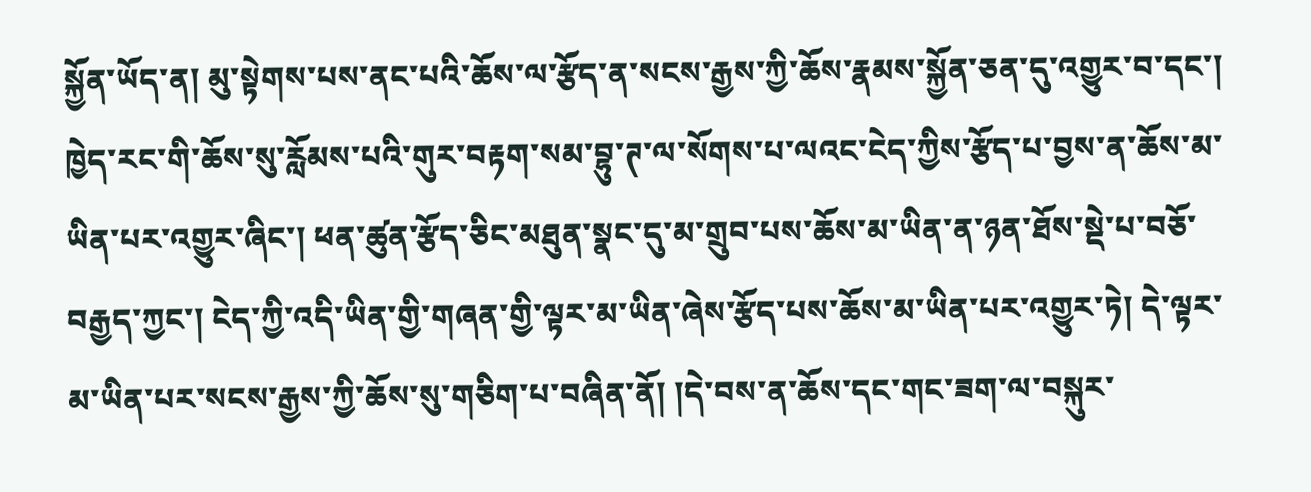སྐྱོན་ཡོད་ན། མུ་སྟེགས་པས་ནང་པའི་ཆོས་ལ་རྩོད་ན་སངས་རྒྱས་ཀྱི་ཆོས་རྣམས་སྐྱོན་ཅན་དུ་འགྱུར་བ་དང་། ཁྱེད་རང་གི་ཆོས་སུ་རློམས་པའི་གུར་བརྟག་སམ་བྷུ་ཊ་ལ་སོགས་པ་ལའང་ངེད་ཀྱིས་རྩོད་པ་བྱས་ན་ཆོས་མ་ཡིན་པར་འགྱུར་ཞིང་། ཕན་ཚུན་རྩོད་ཅིང་མཐུན་སྣང་དུ་མ་གྲུབ་པས་ཆོས་མ་ཡིན་ན་ཉན་ཐོས་སྡེ་པ་བཅོ་བརྒྱད་ཀྱང་། ངེད་ཀྱི་འདི་ཡིན་གྱི་གཞན་གྱི་ལྟར་མ་ཡིན་ཞེས་རྩོད་པས་ཆོས་མ་ཡིན་པར་འགྱུར་ཏེ། དེ་ལྟར་མ་ཡིན་པར་སངས་རྒྱས་ཀྱི་ཆོས་སུ་གཅིག་པ་བཞིན་ནོ། །དེ་བས་ན་ཆོས་དང་གང་ཟག་ལ་བསྐུར་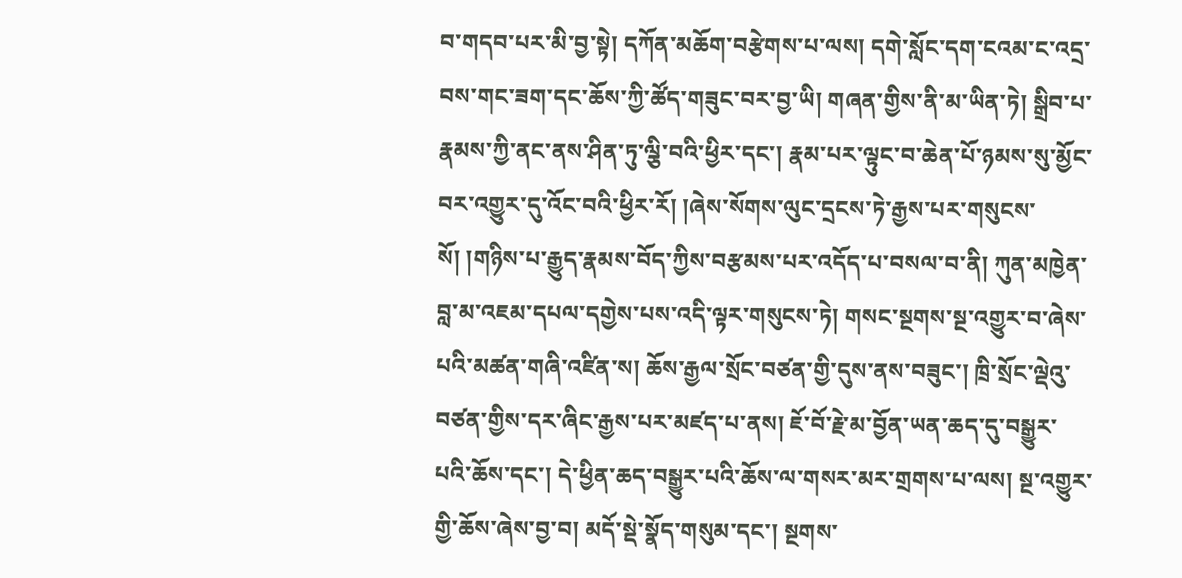བ་གདབ་པར་མི་བྱ་སྟེ། དཀོན་མཆོག་བརྩེགས་པ་ལས། དགེ་སློང་དག་ངའམ་ང་འདྲ་བས་གང་ཟག་དང་ཆོས་ཀྱི་ཚོད་གཟུང་བར་བྱ་ཡི། གཞན་གྱིས་ནི་མ་ཡིན་ཏེ། སྒྲིབ་པ་རྣམས་ཀྱི་ནང་ནས་ཤིན་ཏུ་ལྕི་བའི་ཕྱིར་དང་། རྣམ་པར་ལྟུང་བ་ཆེན་པོ་ཉམས་སུ་མྱོང་བར་འགྱུར་དུ་འོང་བའི་ཕྱིར་རོ། །ཞེས་སོགས་ལུང་དྲངས་ཏེ་རྒྱས་པར་གསུངས་སོ། །གཉིས་པ་རྒྱུད་རྣམས་བོད་ཀྱིས་བརྩམས་པར་འདོད་པ་བསལ་བ་ནི། ཀུན་མཁྱེན་བླ་མ་འཇམ་དཔལ་དགྱེས་པས་འདི་ལྟར་གསུངས་ཏེ། གསང་སྔགས་སྔ་འགྱུར་བ་ཞེས་པའི་མཚན་གཞི་འཛིན་ས། ཆོས་རྒྱལ་སྲོང་བཙན་གྱི་དུས་ནས་བཟུང་། ཁྲི་སྲོང་ལྡེའུ་བཙན་གྱིས་དར་ཞིང་རྒྱས་པར་མཛད་པ་ནས། ཇོ་བོ་རྗེ་མ་བྱོན་ཡན་ཆད་དུ་བསྒྱུར་པའི་ཆོས་དང་། དེ་ཕྱིན་ཆད་བསྒྱུར་པའི་ཆོས་ལ་གསར་མར་གྲགས་པ་ལས། སྔ་འགྱུར་གྱི་ཆོས་ཞེས་བྱ་བ། མདོ་སྡེ་སྣོད་གསུམ་དང་། སྔགས་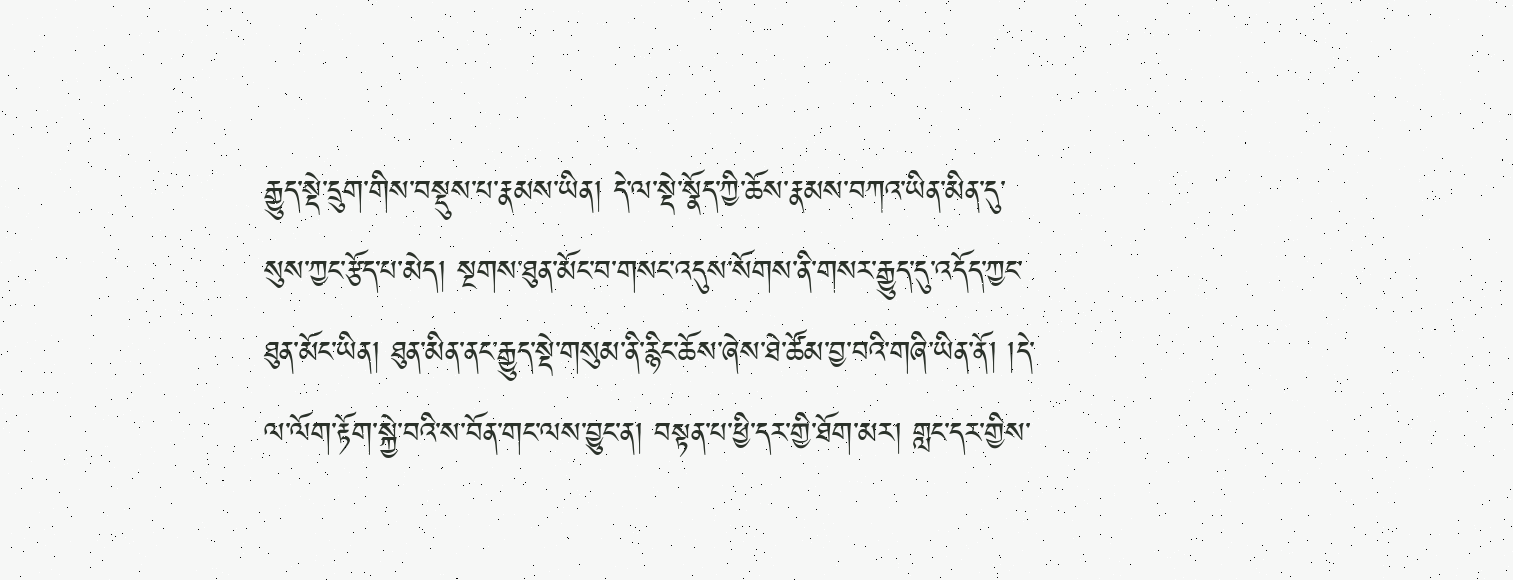རྒྱུད་སྡེ་དྲུག་གིས་བསྡུས་པ་རྣམས་ཡིན། དེ་ལ་སྡེ་སྣོད་ཀྱི་ཆོས་རྣམས་བཀའ་ཡིན་མིན་དུ་སུས་ཀྱང་རྩོད་པ་མེད། སྔགས་ཐུན་མོང་བ་གསང་འདུས་སོགས་ནི་གསར་རྒྱུད་དུ་འདོད་ཀྱང་ཐུན་མོང་ཡིན། ཐུན་མིན་ནང་རྒྱུད་སྡེ་གསུམ་ནི་རྙིང་ཆོས་ཞེས་ཐེ་ཚོམ་བྱ་བའི་གཞི་ཡིན་ནོ། །དེ་ལ་ལོག་རྟོག་སྐྱེ་བའི་ས་བོན་གང་ལས་བྱུང་ན། བསྟན་པ་ཕྱི་དར་གྱི་ཐོག་མར། གླང་དར་གྱིས་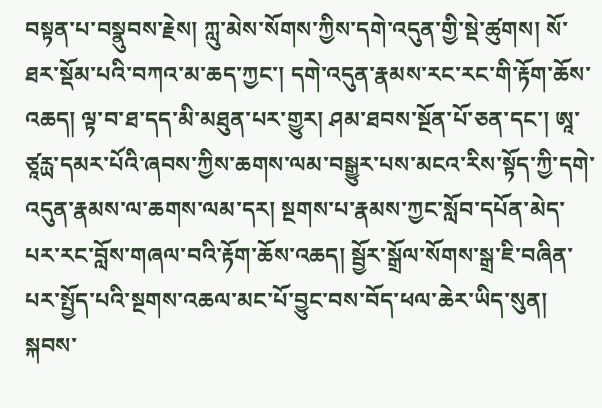བསྟན་པ་བསྣུབས་རྗེས། ཀླུ་མེས་སོགས་ཀྱིས་དགེ་འདུན་གྱི་སྡེ་ཚུགས། སོ་ཐར་སྡོམ་པའི་བཀའ་མ་ཆད་ཀྱང་། དགེ་འདུན་རྣམས་རང་རང་གི་རྟོག་ཆོས་འཆད། ལྟ་བ་ཐ་དད་མི་མཐུན་པར་གྱུར། ཤམ་ཐབས་སྔོན་པོ་ཅན་དང་། ཨཱ་ཙཱརྻ་དམར་པོའི་ཞབས་ཀྱིས་ཆགས་ལམ་བསྒྱུར་པས་མངའ་རིས་སྟོད་ཀྱི་དགེ་འདུན་རྣམས་ལ་ཆགས་ལམ་དར། སྔགས་པ་རྣམས་ཀྱང་སློབ་དཔོན་མེད་པར་རང་བློས་གཞལ་བའི་རྟོག་ཆོས་འཆད། སྦྱོར་སྒྲོལ་སོགས་སྒྲ་ཇི་བཞིན་པར་སྤྱོད་པའི་སྔགས་འཆལ་མང་པོ་བྱུང་བས་བོད་ཕལ་ཆེར་ཡིད་སུན། སྐབས་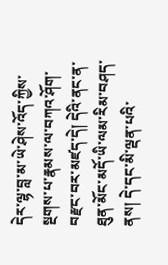དེར་ལྷ་བླ་མ་ཡེ་ཤེས་འོད་ཀྱིས་སྔགས་པ་རྣམས་ལ་བཀའ་ཤོག་བརྫང་བར་མཛད་དེ། དེའི་ནང་ན་ཐུན་མོང་མདོ་ཡི་ལམ་རིམ་བཤད་ནས། དེ་དང་མི་ལྡན་པའི་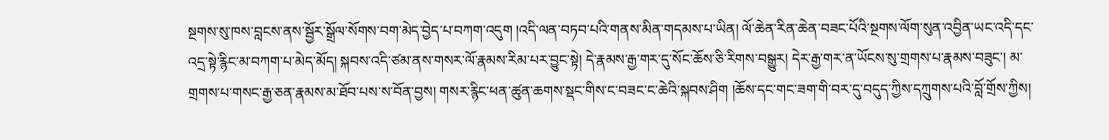སྔགས་སུ་ཁས་བླངས་ནས་སྦྱོར་སྒྲོལ་སོགས་བག་མེད་བྱེད་པ་བཀག་འདུག །འདི་ལན་བཏབ་པའི་གནས་མིན་གདམས་པ་ཡིན། ལོ་ཆེན་རིན་ཆེན་བཟང་པོའི་སྔགས་ལོག་སུན་འབྱིན་ཡང་འདི་དང་འདྲ་སྟེ་རྙིང་མ་བཀག་པ་མེད་མོད། སྐབས་འདི་ཙམ་ནས་གསར་ལོ་རྣམས་རིམ་པར་བྱུང་སྟེ། དེ་རྣམས་རྒྱ་གར་དུ་སོང་ཆོས་ཅི་རིགས་བསྒྱུར། དེར་རྒྱ་གར་ན་ཡོངས་སུ་གྲགས་པ་རྣམས་བཟུང་། མ་གྲགས་པ་གསང་རྒྱ་ཅན་རྣམས་མ་ཐོབ་པས་ས་བོན་བྱས། གསར་རྙིང་ཕན་ཚུན་ཆགས་སྡང་གིས་ང་བཟང་ང་ཆེའི་སྐབས་ཤིག །ཆོས་དང་གང་ཟག་གི་བར་དུ་བདུད་ཀྱིས་དཀྲུགས་པའི་བློ་གྲོས་ཀྱིས།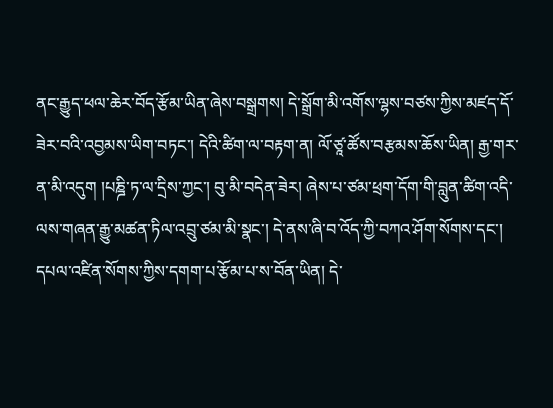ནང་རྒྱུད་ཕལ་ཆེར་བོད་རྩོམ་ཡིན་ཞེས་བསྒྲགས། དེ་སྒྲོག་མི་འགོས་ལྷས་བཙས་ཀྱིས་མཛད་དོ་ཟེར་བའི་འབྱམས་ཡིག་བཏང་། དེའི་ཚིག་ལ་བརྟག་ན། ལོ་ཙཱ་ཚོས་བརྩམས་ཆོས་ཡིན། རྒྱ་གར་ན་མི་འདུག །པཎྜི་ཏ་ལ་དྲིས་ཀྱང་། བུ་མི་བདེན་ཟེར། ཞེས་པ་ཙམ་ཕྲག་དོག་གི་བླུན་ཚིག་འདི་ལས་གཞན་རྒྱུ་མཚན་ཏིལ་འབྲུ་ཙམ་མི་སྣང་། དེ་ནས་ཞི་བ་འོད་ཀྱི་བཀའ་ཤོག་སོགས་དང་། དཔལ་འཛིན་སོགས་ཀྱིས་དགག་པ་རྩོམ་པ་ས་བོན་ཡིན། དེ་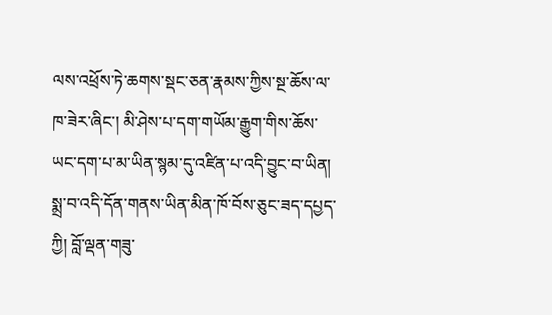ལས་འཕྲོས་ཏེ་ཆགས་སྡང་ཅན་རྣམས་ཀྱིས་སྔ་ཆོས་ལ་ཁ་ཟེར་ཞིང་། མི་ཤེས་པ་དག་གཡོམ་རྒྱུག་གིས་ཆོས་ཡང་དག་པ་མ་ཡིན་སྙམ་དུ་འཛིན་པ་འདི་བྱུང་བ་ཡིན། སྨྲ་བ་འདི་དོན་གནས་ཡིན་མིན་ཁོ་བོས་ཅུང་ཟད་དཔྱད་ཀྱི། བློ་ལྡན་གཟུ་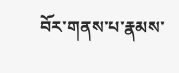བོར་གནས་པ་རྣམས་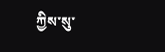ཀྱིས་སུ་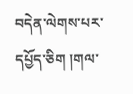བདེན་ལེགས་པར་དཔྱོད་ཅིག །གལ་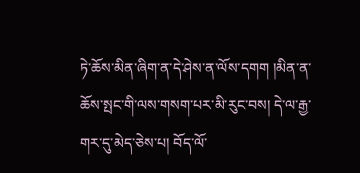ཏེ་ཆོས་མིན་ཞིག་ན་དེ་ཤེས་ན་ལོས་དགག །མིན་ན་ཆོས་སྤང་གི་ལས་གསག་པར་མི་རུང་བས། དེ་ལ་རྒྱ་གར་དུ་མེད་ཅེས་པ། བོད་ལོ་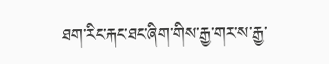ཐག་རིང་རྐང་ཐང་ཞིག་གིས་རྒྱ་གར་ས་རྒྱ་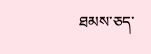ཐམས་ཅད་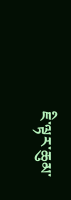ཇི་ལྟར་ཆུམ་